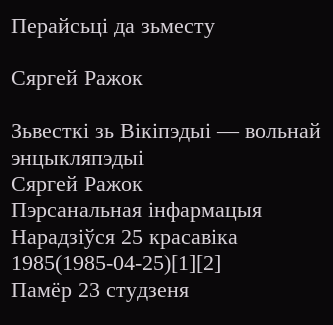Перайсьці да зьместу

Сяргей Ражок

Зьвесткі зь Вікіпэдыі — вольнай энцыкляпэдыі
Сяргей Ражок
Пэрсанальная інфармацыя
Нарадзіўся 25 красавіка 1985(1985-04-25)[1][2]
Памёр 23 студзеня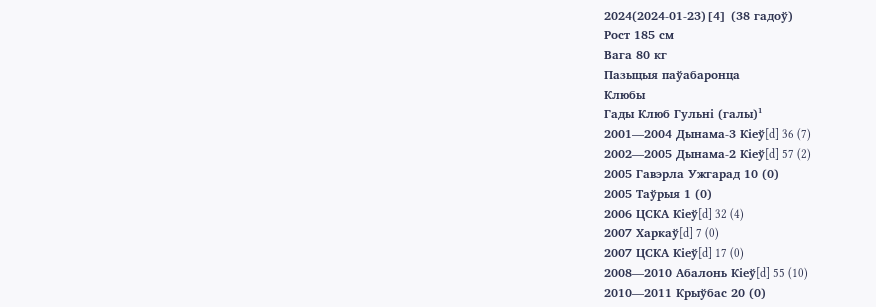2024(2024-01-23)[4] (38 гадоў)
Рост 185 см
Вага 80 кг
Пазыцыя паўабаронца
Клюбы
Гады Клюб Гульні (галы)¹
2001—2004 Дынама-3 Кіеў[d] 36 (7)
2002—2005 Дынама-2 Кіеў[d] 57 (2)
2005 Гавэрла Ужгарад 10 (0)
2005 Таўрыя 1 (0)
2006 ЦСКА Кіеў[d] 32 (4)
2007 Харкаў[d] 7 (0)
2007 ЦСКА Кіеў[d] 17 (0)
2008—2010 Абалонь Кіеў[d] 55 (10)
2010—2011 Крыўбас 20 (0)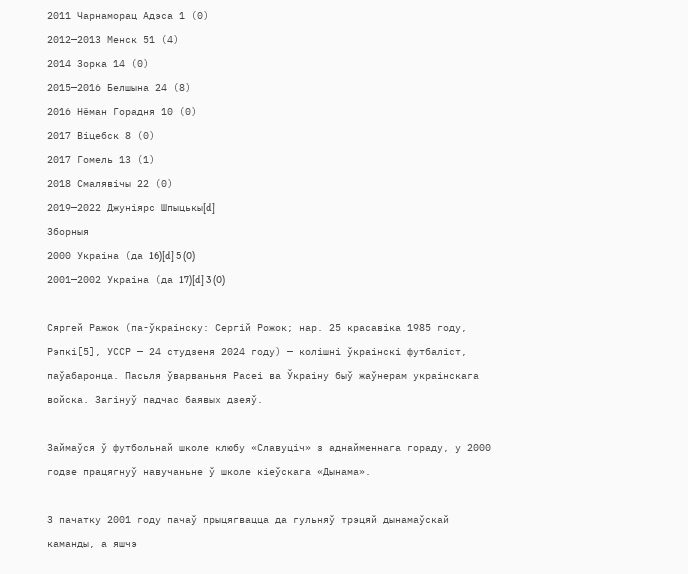2011 Чарнаморац Адэса 1 (0)
2012—2013 Менск 51 (4)
2014 Зорка 14 (0)
2015—2016 Белшына 24 (8)
2016 Нёман Горадня 10 (0)
2017 Віцебск 8 (0)
2017 Гомель 13 (1)
2018 Смалявічы 22 (0)
2019—2022 Джуніярс Шпыцькы[d]
Зборныя
2000 Украіна (да 16)[d] 5 (0)
2001—2002 Украіна (да 17)[d] 3 (0)

Сяргей Ражок (па-ўкраінску: Сергій Рожок; нар. 25 красавіка 1985 году, Рэпкі[5], УССР — 24 студзеня 2024 году) — колішні ўкраінскі футбаліст, паўабаронца. Пасьля ўварваньня Расеі ва Ўкраіну быў жаўнерам украінскага войска. Загінуў падчас баявых дзеяў.

Займаўся ў футбольнай школе клюбу «Славуціч» з аднайменнага гораду, у 2000 годзе працягнуў навучаньне ў школе кіеўскага «Дынама».

З пачатку 2001 году пачаў прыцягвацца да гульняў трэцяй дынамаўскай каманды, а яшчэ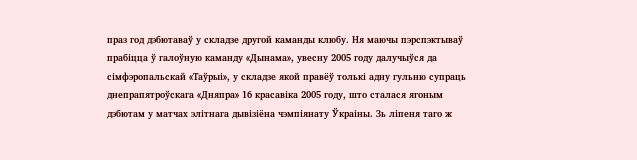праз год дэбютаваў у складзе другой каманды клюбу. Ня маючы пэрспэктываў прабіцца ў галоўную каманду «Дынама», увесну 2005 году далучыўся да сімфэропальскай «Таўрыі», у складзе якой правёў толькі адну гульню супраць днепрапятроўскага «Дняпра» 16 красавіка 2005 году, што сталася ягоным дэбютам у матчах элітнага дывізіёна чэмпіянату Ўкраіны. Зь ліпеня таго ж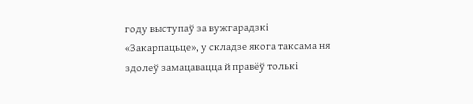году выступаў за вужгарадзкі «Закарпацьце», у складзе якога таксама ня здолеў замацавацца й правёў толькі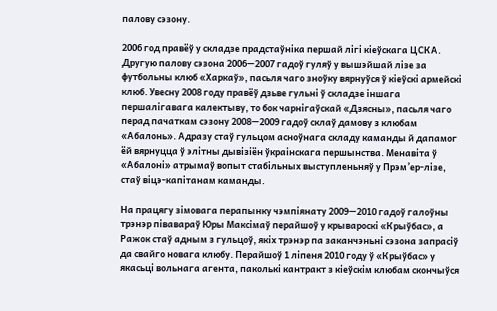палову сэзону.

2006 год правёў у складзе прадстаўніка першай лігі кіеўскага ЦСКА. Другую палову сэзона 2006—2007 гадоў гуляў у вышэйшай лізе за футбольны клюб «Харкаў», пасьля чаго зноўку вярнуўся ў кіеўскі армейскі клюб. Увесну 2008 году правёў дзьве гульні ў складзе іншага першалігавага калектыву, то бок чарнігаўскай «Дзясны», пасьля чаго перад пачаткам сэзону 2008—2009 гадоў склаў дамову з клюбам «Абалонь». Адразу стаў гульцом асноўнага складу каманды й дапамог ёй вярнуцца ў элітны дывізіён ўкраінскага першынства. Менавіта ў «Абалоні» атрымаў вопыт стабільных выступленьняў у Прэм’ер-лізе, стаў віцэ-капітанам каманды.

На працягу зімовага перапынку чэмпіянату 2009—2010 гадоў галоўны трэнэр півавараў Юры Максімаў перайшоў у крывароскі «Крыўбас», а Ражок стаў адным з гульцоў, якіх трэнэр па заканчэньні сэзона запрасіў да свайго новага клюбу. Перайшоў 1 ліпеня 2010 году ў «Крыўбас» у якасьці вольнага агента, паколькі кантракт з кіеўскім клюбам скончыўся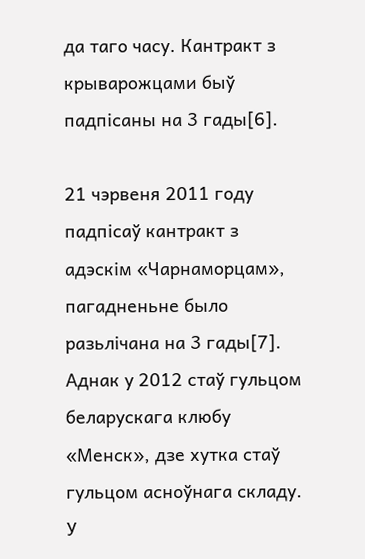да таго часу. Кантракт з крыварожцами быў падпісаны на 3 гады[6].

21 чэрвеня 2011 году падпісаў кантракт з адэскім «Чарнаморцам», пагадненьне было разьлічана на 3 гады[7]. Аднак у 2012 стаў гульцом беларускага клюбу «Менск», дзе хутка стаў гульцом асноўнага складу. У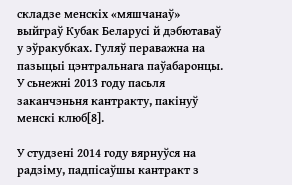складзе менскіх «мяшчанаў» выйграў Кубак Беларусі й дэбютаваў у эўракубках. Гуляў пераважна на пазыцыі цэнтральнага паўабаронцы. У сьнежні 2013 году пасьля заканчэньня кантракту, пакінуў менскі клюб[8].

У студзені 2014 году вярнуўся на радзіму, падпісаўшы кантракт з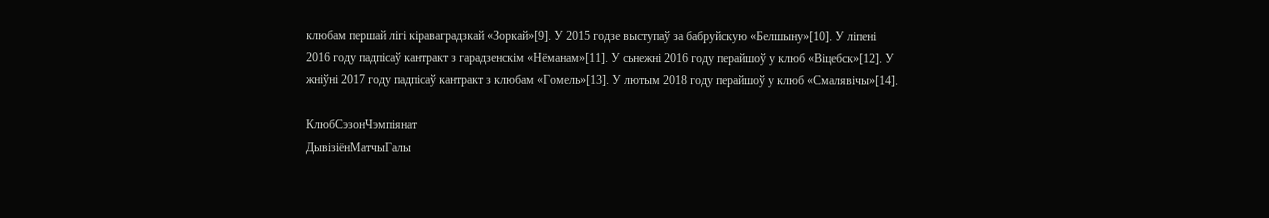клюбам першай лігі кіраваградзкай «Зоркай»[9]. У 2015 годзе выступаў за бабруйскую «Белшыну»[10]. У ліпені 2016 году падпісаў кантракт з гарадзенскім «Нёманам»[11]. У сьнежні 2016 году перайшоў у клюб «Віцебск»[12]. У жніўні 2017 году падпісаў кантракт з клюбам «Гомель»[13]. У лютым 2018 году перайшоў у клюб «Смалявічы»[14].

КлюбСэзонЧэмпіянат
ДывізіёнМатчыГалы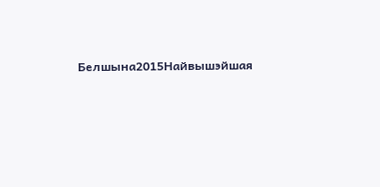Белшына2015Найвышэйшая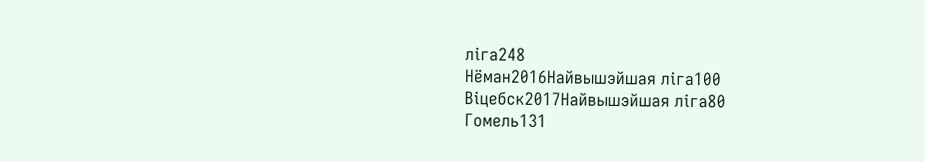ліга248
Нёман2016Найвышэйшая ліга100
Віцебск2017Найвышэйшая ліга80
Гомель131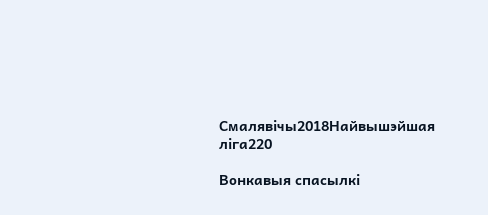Смалявічы2018Найвышэйшая ліга220

Вонкавыя спасылкі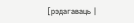[рэдагаваць |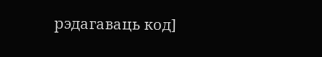рэдагаваць код]